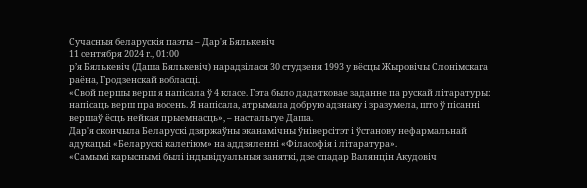Сучасныя беларускія паэты – Дар'я Бялькевіч
11 сентября 2024 г., 01:00
р’я Бялькевіч (Даша Бялькевіч) нарадзілася 30 студзеня 1993 у вёсцы Жыровічы Слонімскага раёна, Гродзенскай вобласці.
«Свой першы верш я напісала ў 4 класе. Гэта было дадатковае заданне па рускай літаратуры: напісаць верш пра восень. Я напісала, атрымала добрую адзнаку і зразумела, што ў пісанні вершаў ёсць нейкая прыемнасць», – настальгуе Даша.
Дар'я скончыла Беларускі дзяржаўны эканамічны ўніверсітэт і ўстанову нефармальнай адукацыі «Беларускі калегіюм» на аддзяленні «Філасофія і літаратура».
«Самымі карыснымі былі індывідуальныя заняткі, дзе спадар Валянцін Акудовіч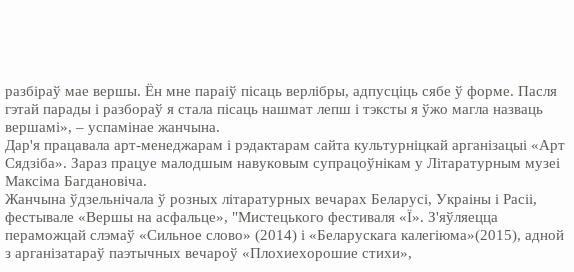разбіраў мае вершы. Ён мне параіў пісаць верлібры, адпусціць сябе ў форме. Пасля гэтай парады і разбораў я стала пісаць нашмат лепш і тэксты я ўжо магла назваць вершамі», – успамінае жанчына.
Дар'я працавала арт-менеджарам і рэдактарам сайта культурніцкай арганізацыі «Арт Сядзіба». Зараз працуе малодшым навуковым супрацоўнікам у Літаратурным музеі Максіма Багдановіча.
Жанчына ўдзельнічала ў розных літаратурных вечарах Беларусі, Украіны і Расіі, фестывале «Вершы на асфальце», "Мистецького фестиваля «Ї». З'яўляецца пераможцай слэмаў «Сильное слово» (2014) і «Беларускага калегіюма»(2015), адной з арганізатараў паэтычных вечароў «Плохиехорошие стихи»,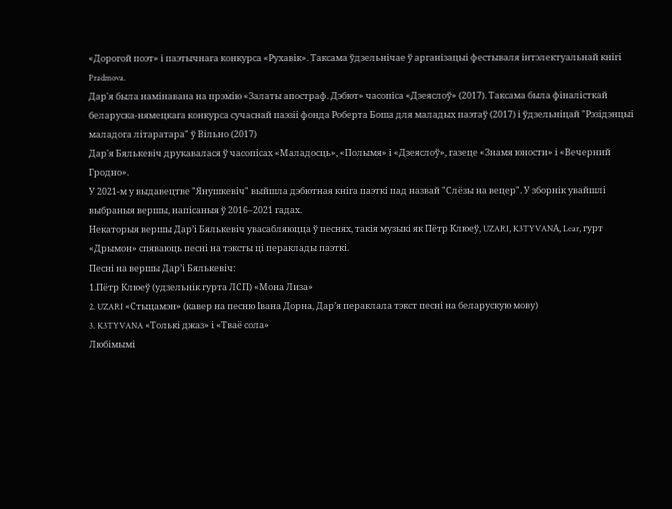«Дорогой поэт» і паэтычнага конкурса «Рухавік». Таксама ўдзельнічае ў арганізацыі фестываля інтэлектуальнай кнігі Pradmova.
Дар'я была намінавана на прэмію «Залаты апостраф. Дэбют» часопіса «Дзеяслоў» (2017). Таксама была фіналісткай беларуска-нямецкага конкурса сучаснай паэзіі фонда Роберта Боша для маладых паэтаў (2017) і ўдзельніцай "Рэзідэнцыі маладога літаратара" ў Вільно (2017)
Дар'я Бялькевіч друкавалася ў часопісах «Маладосць», «Полымя» і «Дзеяслоў», газеце «Знамя юности» і «Вечерний Гродно».
У 2021-м у выдавецтве "Янушкевіч" выйшла дэбютная кніга паэткі пад назвай "Слёзы на вецер". У зборнік увайшлі выбраныя вершы, напісаныя ў 2016–2021 гадах.
Некаторыя вершы Дар’і Бялькевіч увасабляюцца ў песнях, такія музыкі як Пётр Клюеў, UZARI, K3TYVANА, Lear, гурт «Дрымон» спяваюць песні на тэксты ці пераклады паэткі.
Песні на вершы Дар’і Бялькевіч:
1.Пётр Клюеў (удзельнік гурта ЛСП) «Мона Лиза»
2. UZARI «Стыцамэн» (кавер на песню Івана Дорна, Дар’я пераклала тэкст песні на беларускую мову)
3. K3TYVANA «Толькі джаз» і «Тваё сола»
Любімымі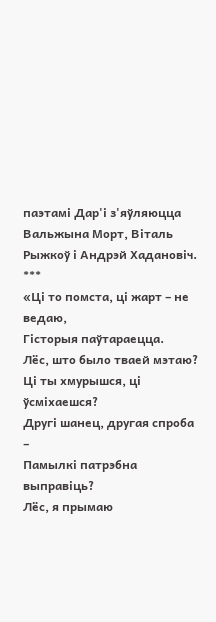паэтамі Дар'і з'яўляюцца Вальжына Морт, Віталь Рыжкоў і Андрэй Хадановіч.
***
«Ці то помста, ці жарт – не ведаю,
Гісторыя паўтараецца.
Лёс, што было тваей мэтаю?
Ці ты хмурышся, ці ўсміхаешся?
Другі шанец, другая спроба –
Памылкі патрэбна выправіць?
Лёс, я прымаю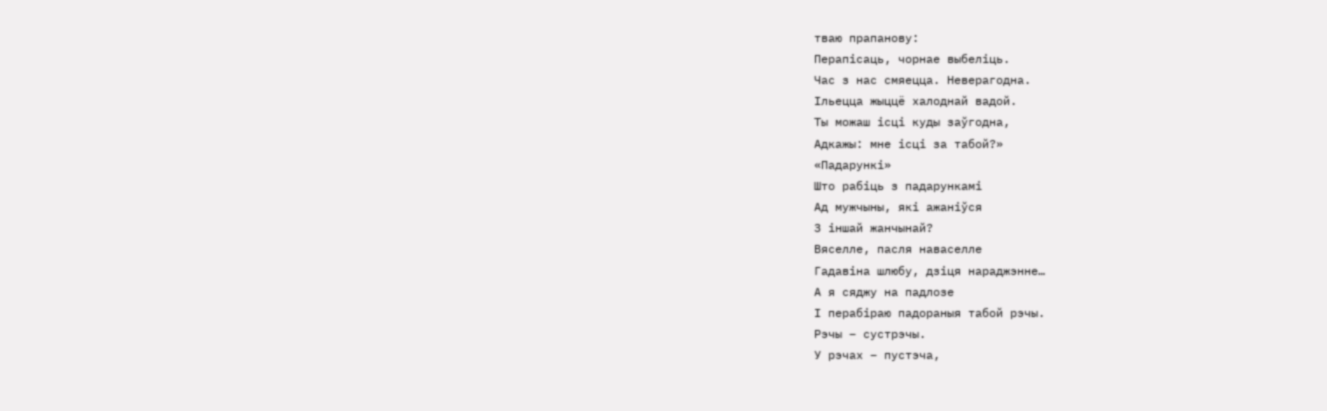тваю прапанову:
Перапісаць, чорнае выбеліць.
Час з нас смяецца. Неверагодна.
Ільецца жыццё халоднай вадой.
Ты можаш ісці куды заўгодна,
Адкажы: мне ісці за табой?»
«Падарункі»
Што рабіць з падарункамі
Ад мужчыны, які ажаніўся
З іншай жанчынай?
Вяселле, пасля наваселле
Гадавіна шлюбу, дзіця нараджэнне…
А я сяджу на падлозе
І перабіраю падораныя табой рэчы.
Рэчы – сустрэчы.
У рэчах – пустэча,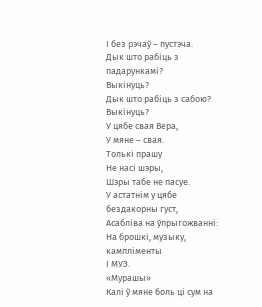І без рэчаў – пустэча.
Дык што рабіць з падарункамі?
Выкінуць?
Дык што рабіць з сабою?
Выкінуць?
У цябе свая Вера,
У мяне – свая.
Толькі прашу
Не насі шэры,
Шэры табе не пасуе.
У астатнім у цябе бездакорны густ,
Асабліва на ўпрыгожванні:
На брошкі, музыку, кампліменты
І МУЗ.
«Мурашы»
Калі ў мяне боль ці сум на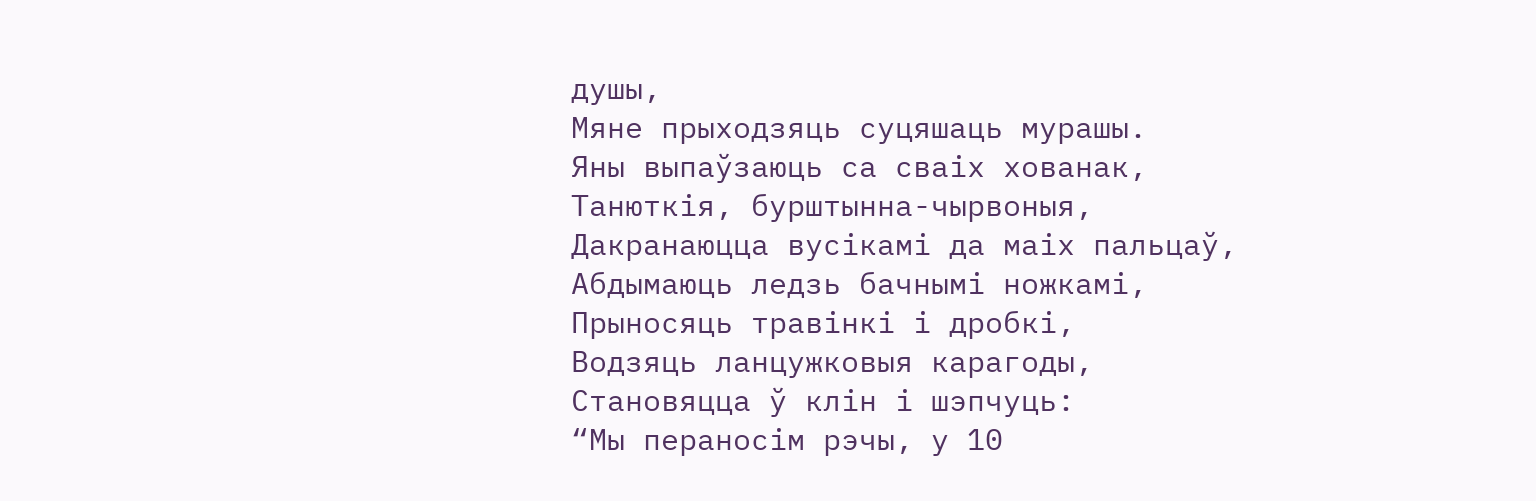душы,
Мяне прыходзяць суцяшаць мурашы.
Яны выпаўзаюць са сваіх хованак,
Танюткія, бурштынна-чырвоныя,
Дакранаюцца вусікамі да маіх пальцаў,
Абдымаюць ледзь бачнымі ножкамі,
Прыносяць травінкі і дробкі,
Водзяць ланцужковыя карагоды,
Становяцца ў клін і шэпчуць:
“Мы пераносім рэчы, у 10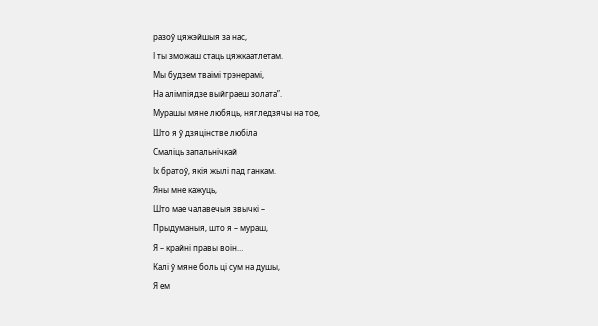разоў цяжэйшыя за нас,
І ты зможаш стаць цяжкаатлетам.
Мы будзем тваімі трэнерамі,
На алімпіядзе выйграеш золата”.
Мурашы мяне любяць, нягледзячы на тое,
Што я ў дзяцінстве любіла
Смаліць запальнічкай
Іх братоў, якія жылі пад ганкам.
Яны мне кажуць,
Што мае чалавечыя звычкі –
Прыдуманыя, што я – мураш,
Я – крайні правы воін…
Калі ў мяне боль ці сум на душы,
Я ем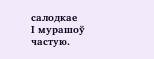салодкае
І мурашоў частую.